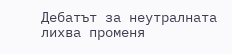Дебатът за неутралната лихва променя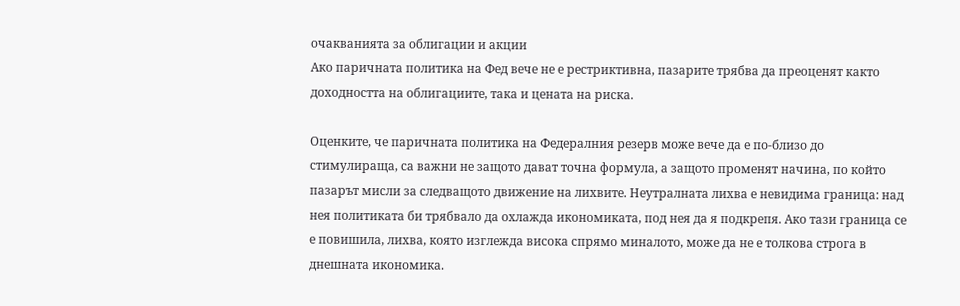очакванията за облигации и акции
Ако паричната политика на Фед вече не е рестриктивна, пазарите трябва да преоценят както доходността на облигациите, така и цената на риска.

Оценките, че паричната политика на Федералния резерв може вече да е по-близо до стимулираща, са важни не защото дават точна формула, а защото променят начина, по който пазарът мисли за следващото движение на лихвите. Неутралната лихва е невидима граница: над нея политиката би трябвало да охлажда икономиката, под нея да я подкрепя. Ако тази граница се е повишила, лихва, която изглежда висока спрямо миналото, може да не е толкова строга в днешната икономика.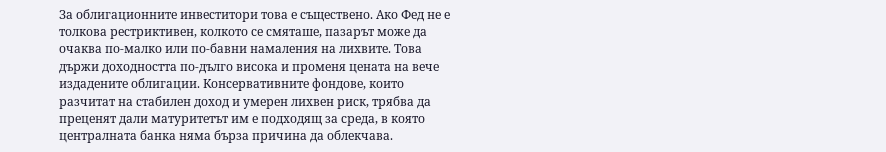За облигационните инвеститори това е съществено. Ако Фед не е толкова рестриктивен, колкото се смяташе, пазарът може да очаква по-малко или по-бавни намаления на лихвите. Това държи доходността по-дълго висока и променя цената на вече издадените облигации. Консервативните фондове, които разчитат на стабилен доход и умерен лихвен риск, трябва да преценят дали матуритетът им е подходящ за среда, в която централната банка няма бърза причина да облекчава.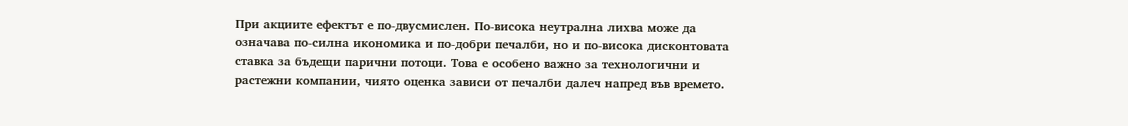При акциите ефектът е по-двусмислен. По-висока неутрална лихва може да означава по-силна икономика и по-добри печалби, но и по-висока дисконтовата ставка за бъдещи парични потоци. Това е особено важно за технологични и растежни компании, чиято оценка зависи от печалби далеч напред във времето.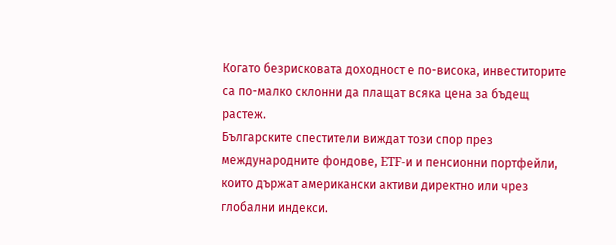Когато безрисковата доходност е по-висока, инвеститорите са по-малко склонни да плащат всяка цена за бъдещ растеж.
Българските спестители виждат този спор през международните фондове, ETF-и и пенсионни портфейли, които държат американски активи директно или чрез глобални индекси.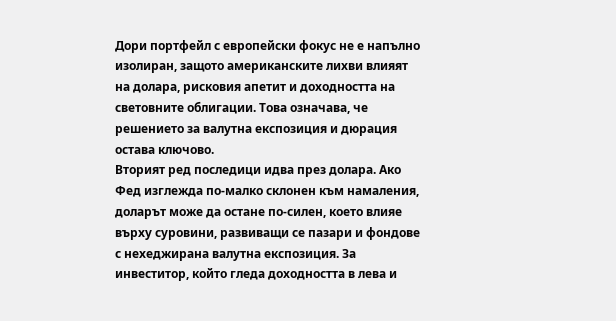Дори портфейл с европейски фокус не е напълно изолиран, защото американските лихви влияят на долара, рисковия апетит и доходността на световните облигации. Това означава, че решението за валутна експозиция и дюрация остава ключово.
Вторият ред последици идва през долара. Ако Фед изглежда по-малко склонен към намаления, доларът може да остане по-силен, което влияе върху суровини, развиващи се пазари и фондове с нехеджирана валутна експозиция. За инвеститор, който гледа доходността в лева и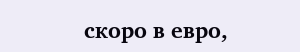скоро в евро,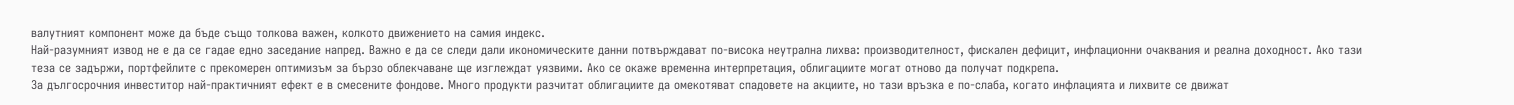валутният компонент може да бъде също толкова важен, колкото движението на самия индекс.
Най-разумният извод не е да се гадае едно заседание напред. Важно е да се следи дали икономическите данни потвърждават по-висока неутрална лихва: производителност, фискален дефицит, инфлационни очаквания и реална доходност. Ако тази теза се задържи, портфейлите с прекомерен оптимизъм за бързо облекчаване ще изглеждат уязвими. Ако се окаже временна интерпретация, облигациите могат отново да получат подкрепа.
За дългосрочния инвеститор най-практичният ефект е в смесените фондове. Много продукти разчитат облигациите да омекотяват спадовете на акциите, но тази връзка е по-слаба, когато инфлацията и лихвите се движат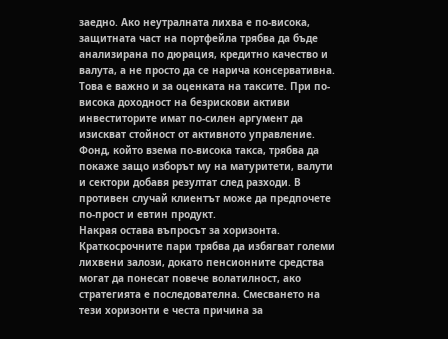заедно. Ако неутралната лихва е по-висока, защитната част на портфейла трябва да бъде анализирана по дюрация, кредитно качество и валута, а не просто да се нарича консервативна.
Това е важно и за оценката на таксите. При по-висока доходност на безрискови активи инвеститорите имат по-силен аргумент да изискват стойност от активното управление. Фонд, който взема по-висока такса, трябва да покаже защо изборът му на матуритети, валути и сектори добавя резултат след разходи. В противен случай клиентът може да предпочете по-прост и евтин продукт.
Накрая остава въпросът за хоризонта. Краткосрочните пари трябва да избягват големи лихвени залози, докато пенсионните средства могат да понесат повече волатилност, ако стратегията е последователна. Смесването на тези хоризонти е честа причина за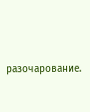разочарование.